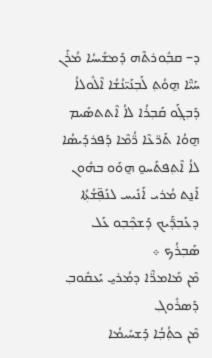ܕ– ܩܒ݂ܽܘܪܬܶܗ ܕܰܡܫܺܝܚܳܐ ܡܳܪܰܢ ܚܰܝ̈ܶܐ ܗ̱ܘܳܬ݂ ܠܰܒ݂ܢܰܝ̈ܢܳܫܳܐ ܐܶܠܽܘܠܐܳ ܕܰܒ݂ܓ݂ܰܘ ܩܰܒ݂ܪܳܐ ܠܐܳ ܐܶܬܬܤܺܝܡ ܗ̱ܘܳܐ ܬܰܪ̈ܥܶܐ ܪ̈ܳܡܶܐ ܕܰܦܪܕܰܝܤܳܐ ܠܐܳ ܐܶܬ݂ܦܬܰܚܘ̱ ܗ̱ܘܰܘ ܒܗܽܘܢ ܐܰܢ̱ܬ ܡܳܪܝ ܐܰܢܺܝܚ ܠܢܰܦ݂̈ܫܳܬ݂ܳܐ ܕܥܰܒ݂ܕ̈ܰܝܟ ܕܰܫܟ݂ܶܒ݂ܘ ܥܰܠ ܤܰܒ݂ܪܳܟ ܀
ܡܶܢ ܡܺܐܡܪ̈ܶܐ ܕܡܳܪܝ̱ ܝܰܥܩܽܘܒ݂ ܕܰܤܪܽܘܓ݂
ܡܶܢ ܟܬ݂ܳܒ݂ܳܐ ܕܰܫܚܺܝܡܳܐ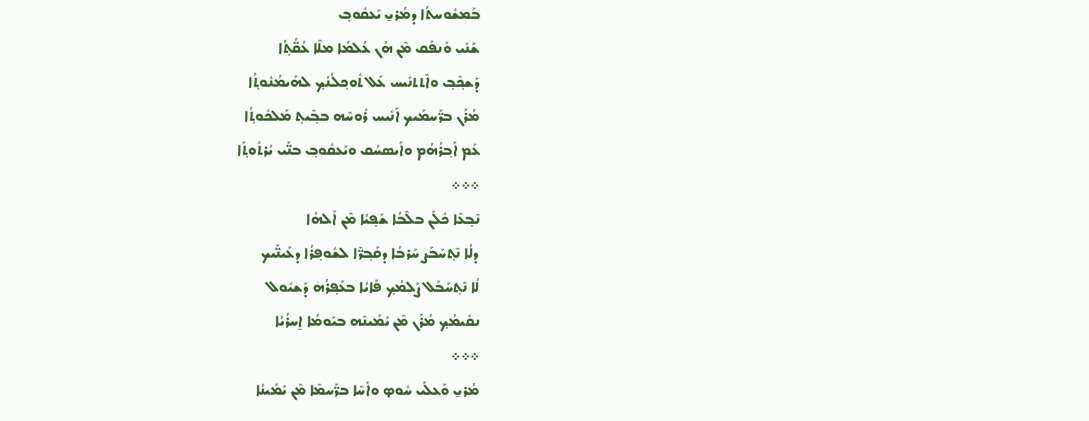ܒܰܡܫܽܘܚܬܳܐ ܕܡܳܪܝ̱ ܝܰܥܩܽܘܒ݂
ܫܰܢܺܝ ܘܰܢܦܰܩ ܡܶܢ ܗܳܢ ܥܳܠܡܳܐ ܡܠܶܐ ܥܳܩ̈ܳܬ݂ܳܐ
ܕܰܫܟ݂ܶܒ݂ ܘܐܶܬܬܢܺܝܚ ܥܰܠ ܬܽܘܟ݂ܠܳܢܳܟ݂ ܠܗܰܝܡܳܢܽܘܬ݂ܳܐ
ܡܳܪܰܢ ܒܪ̈ܰܚܡܰܝܟ ܐܰܢܺܝܚ ܪܽܘܚܶܗ ܒܒ݂ܶܝܬ݂ ܡܰܠܟܽܘܬ݂ܳܐ
ܥܰܡ ܐܰܒ݂ܪܳܗܳܡ ܘܐܺܝܣܚܳܩ ܘܝܰܥܩܽܘܒ݂ ܒܢ̈ܰܝ ܝܳܪܬܽܘܬ݂ܰܐ
܀܀܀
ܢܶܒ݂ܥܶܐ ܟܽܠܰܢ ܒܠܶܒܳܐ ܫܰܦ݂ܝܳܐ ܡܶܢ ܐܰܠܗܳܐ
ܕܠܳܐ ܢܶܬ݂ܚܰܒܰܨ ܚܰܪܒܳܐ ܕܩܰܒ݂ܪ̈ܶܐ ܠܫܽܘܦ݂ܪܳܐ ܕܥܰܝܢ̈ܰܝܟ
ܠܳܐ ܢܶܬ݂ܚܰܒܰܠ ܨܰܠܡܳܟ݂ ܦܰܐܝܳܐ ܒܥܰܦ݂ܪܳܗܿ ܕܰܫܝܽܘܠ
ܢܩܺܝܡܳܟ݂ ܡܳܪܰܢ ܡܶܢ ܝܰܡܺܝܢܶܗ ܒܝܰܘܡܳܐ ܐ̱ܚܪܳܝܳܐ
܀܀܀
ܡܳܪܝ̱ ܘܰܥܠܰܝ ܚܽܘܤ ܘܐܺܚܶܐ ܒܪ̈ܰܚܡܶܐ ܡܶܢ ܝܰܡܺܝܢܳܐ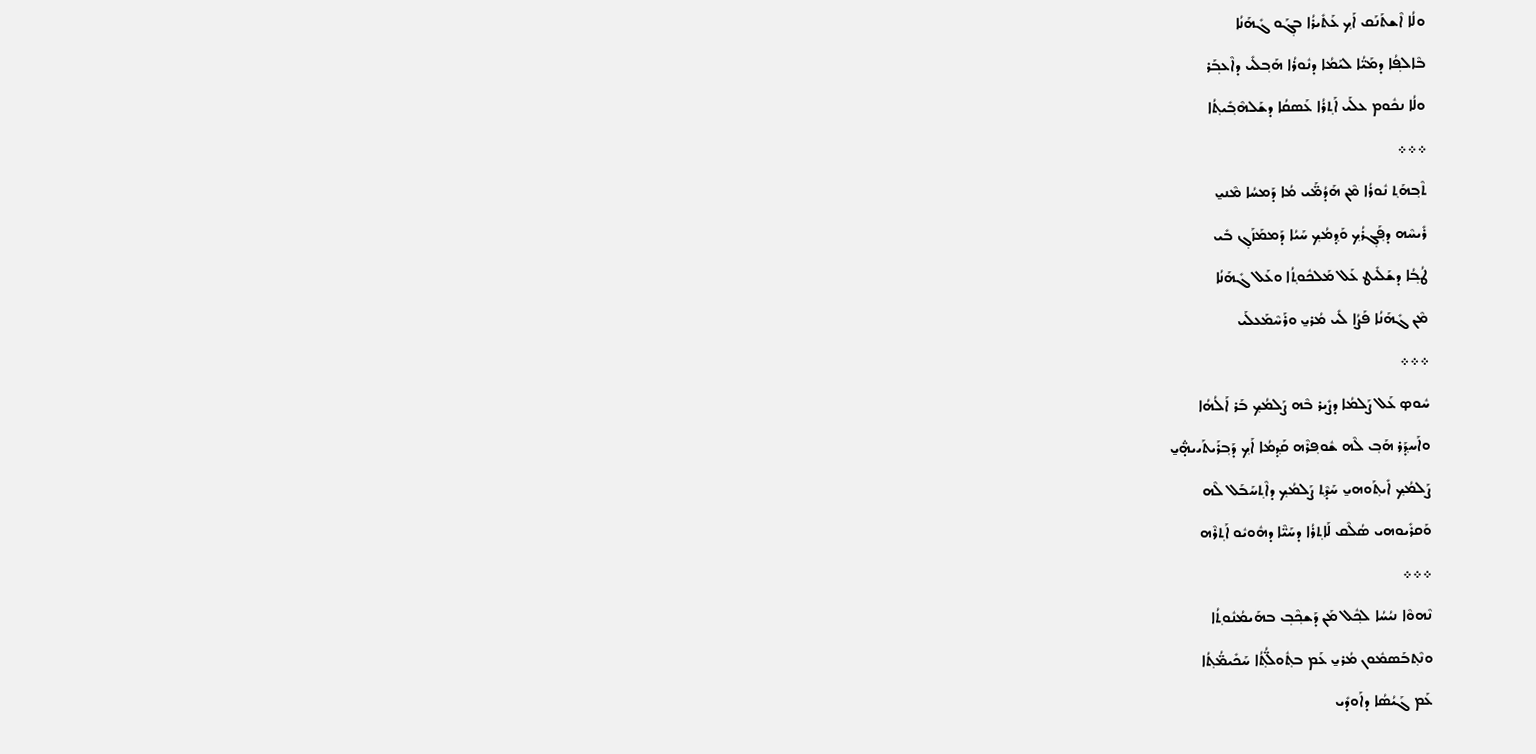ܘܠܳܐ ܐܶܫܬܰܢܰܩ ܐܰܟ݂ ܥܰܬܺܝܪܳܐ ܒܓ݂ܰܘ ܓܺܗܰܢܳܐ
ܒܶܐܠܦ݂ܳܐ ܕܡܰܝ̈ܳܐ ܠܝܰܡܳܐ ܕܢܽܘܪܳܐ ܗܰܒ݂ܠܺܝ ܕܐܶܥܒ݂ܰܪ
ܘܠܳܐ ܢܟܽܘܡ ܥܠܰܝ ܐܰܬ݂ܪܳܐ ܥܰܤܩܳܐ ܕܫܰܠܗܶܒ݂ܺܝܬ݂ܳܐ
܀܀܀
ܬܶܒ݂ܗܰܬ݂ ܢܽܘܪܳܐ ܡܶܢ ܗܰܕܳܡ̈ܰܝ ܡܳܐ ܕܰܡܚܳܐ ܡܶܢܝ̱
ܪܺܝܚܶܗ ܕܦ݂ܰܓ݂ܪܳܟ݂ ܘܰܕ݂ܡܳܟ݂ ܚܰܝܳܐ ܕܰܡܡܰܙܰܓ݂ ܒܺܝ
ܛܳܒ݂ܳܐ ܕܫܰܠܺܝܛ ܥܰܠ ܡܰܠܟܽܘܬ݂ܳܐ ܘܥܰܠ ܓܺܗܰܢܳܐ
ܡܶܢ ܓܺܗܰܢܳܐ ܦܰܨܳܐ ܠܺܝ ܡܳܪܝ̱ ܘܪܰܚܶܡܰܥܠܰܝ
܀܀܀
ܚܽܘܤ ܥܰܠ ܨܰܠܡܳܐ ܕܨܺܝܪ ܒܶܗ ܨܰܠܡܳܟ݂ ܒܰܪ ܐܰܠܳܗܳܐ
ܘܐܰܚܕ݂ܰܪ ܗܰܒ݂ ܠܶܗ ܫܽܘܦ݂ܪܶܗ ܩܰܕ݂ܡܳܐ ܐܰܟ݂ ܕܰܒ݂ܪܰܝܬܰܝܞܝ̱
ܨܰܠܡܳܟ݂ ܐܺܝܬ݂ܰܘܗܝ̱ ܚܰܕܶܬ݂ ܨܰܠܡܳܟ݂ ܕܐܶܬ݂ܚܰܒܰܠ ܠܶܗ
ܘܰܩܪܺܝܘܗܝ ܤܳܠܶܩ ܠܰܐܬ݂ܪܳܐ ܕܚܰܝ̈ܶܐ ܕܗܽܘܝܽܘ ܐܰܬ݂ܪܶܗ
܀܀܀
ܢܶܗܘܶܐ ܢܝܳܚܳܐ ܠܟ݂ܽܠ ܡܰܢ ܕܰܫܟ݂ܶܒ݂ ܒܗܰܝܡܳܢܽܘܬ݂ܳܐ
ܘܢܶܬ݂ܒܰܤܡܽܘܢ ܡܳܪܝ̱ ܥܰܡ ܒܬ݂ܽܘܠ̈ܳܬ݂ܳܐ ܚܰܟܺܝܡ̈ܳܬ݂ܳܐ
ܥܰܡ ܓܰܝܳܤܳܐ ܕܐܰܘܕܺܝ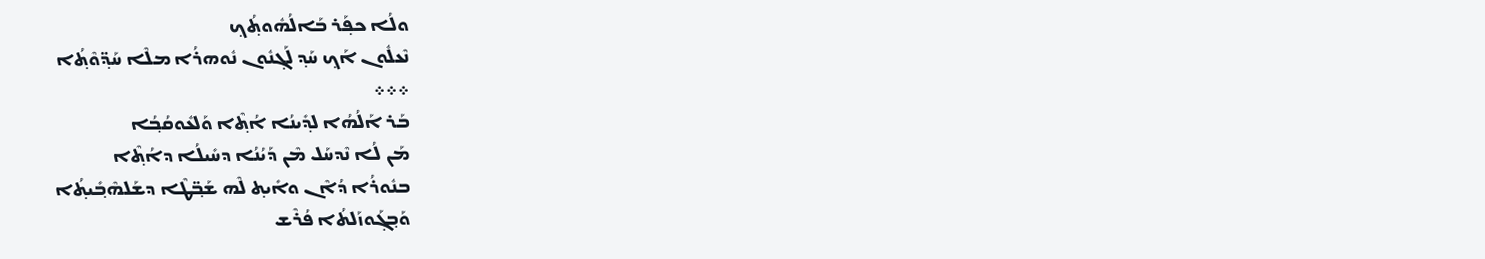ܘܠܳܐ ܟܦ݂ܰܪ ܒܰܐܠܳܗܽܘܬ݂ܳܟ݂
ܢܶܥܠܽܘܢ ܐܰܟ݂ ܚܰܕ݂ ܠܰܓ݂ܢܽܘܢ ܢܽܘܗܪܳܐ ܡܠܶܐ ܚܰܕ݂̈ܘܶܬ݂ܳܐ
܀܀܀
ܒܰܪ ܐܰܠܳܗܳܐ ܠܕ݂ܺܝܢܳܐ ܐܳܬ݂ܶܐ ܘܰܠܥܽܘܩܳܒ݂ܳܐ
ܡܰܢ ܠܳܐ ܢܶܕܚܰܠ ܡܶܢ ܕܰܝܳܢܳܐ ܕܚܺܝܠܳܐ ܕܐܳܬ݂ܶܐ
ܒܢܽܘܪܳܐ ܕܳܐܶܢ ܘܐܺܝܬ݂ ܠܶܗ ܫܰܒ݂̈ܛܶܐ ܕܫܰܠܗܶܒ݂ܺܝܬ݂ܳܐ
ܘܰܒ݂ܓ݂ܰܘܙܰܠܬܳܐ ܦܳܪܶܫ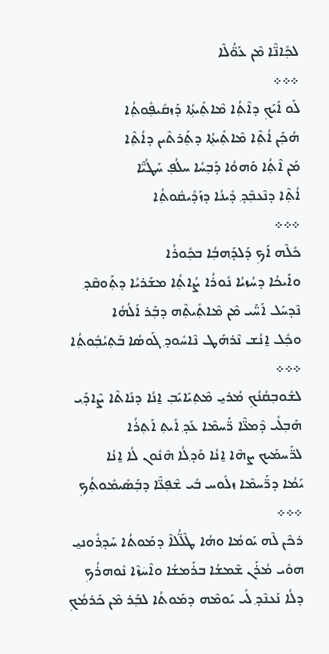ܠܟ݂ܺܐܢ̈ܶܐ ܡܶܢ ܥܰܘ̈ܳܠܶܐ
܀܀܀
ܠܰܘ ܐܰܝܰܟ݂ ܕܐܶܬ݂ܳܐ ܡܶܐܬ݂ܺܝܬ݂ܳܐ ܕܰܙܩܺܝܦ݂ܽܘܬ݂ܳܐ
ܗܳܟ݂ܰܢ ܐܳܬ݂ܶܐ ܡܶܐܬ݂ܺܝܬ݂ܳܐ ܕܬ݂ܰܪܬܶܝܢ ܕܐܳܬ݂ܶܐ
ܡܰܢ ܐܶܬ݂ܳܐ ܘܰܗܘܳܐ ܕܰܒ݂ܚܳܐ ܚܠܳܦ݂ ܚܰܛܳܝ̈ܶܐ
ܐܳܬ݂ܶܐ ܕܢܶܥܒ݂ܶܕ݂ ܕܺܝܢܳܐ ܕܙܰܕܺܝܩܽܘܬ݂ܳܐ
܀܀܀
ܟܺܠܶܗ ܐܰܟ݂ ܕܰܠܕ݂ܰܗܒ݂ܳܐ ܒܟ݂ܽܘܪܳܐ
ܘܐܰܝܟܳܐ ܕܚܳܙܝܳܐ ܢܽܘܪܳܐ ܨܳܐܬ݂ܳܐ ܡܫܰܪܝܳܐ ܕܬ݂ܰܘܩܶܕ݂
ܢܶܕܚܰܠ ܐܰܚ̈ܰܝ ܡܶܢ ܡܶܐܬ݂ܺܝܬ݂ܶܗ ܕܒ݂ܰܪ ܐܰܠܳܗܳܐ
ܘܟ݂ܽܠ ܐ̱ܢܳܫ ܢܶܪܗܰܛ ܢܶܐܚܽܘܕ݂ ܓܰܘܤܳܐ ܒܰܬ݂ܝܳܒ݂ܽܘܬ݂ܳܐ
܀܀܀
ܠܫܽܘܒ݂ܩܳܢܳܟ݂ ܡܳܪܝ̱ ܡܶܬ݂ܝܰܐܝܰܒ݂ ܐ̱ܢܳܐ ܕܢܺܐܬܶܐ ܨܶܐܕ݂ܰܝ
ܗܰܒ݂ܠܺܝ ܕܶܡܥ̈ܶܐ ܪ̈ܰܚܡܶܐ ܥܰܕ݂ ܐܺܝܬ݂ ܐܰܬ݂ܪܳܐ
ܠܪ̈ܰܚܡܰܝܟ ܨܗܶܐ ܐ̱ܢܳܐ ܘܰܕ݂ܠܳܐ ܗܶܢܽܘܢ ܠܳܐ ܐ̱ܢܳܐ
ܝܰܡܳܐ ܕܪ̈ܰܚܡܶܐ ܙܠܽܘܚ ܒܺܝ ܫܶܦ݂ܥ̈ܶܐ ܕܒ݂ܰܤܺܝܡܽܘܬ݂ܳܟ݂
܀܀܀
ܪܟܶܢ ܠܶܗ ܝܰܘܡܳܐ ܘܗܳܐ ܛܶܠ̈ܳܠܐܶ ܕܡܰܘܬܳܐ ܚܰܕ݂ܪܽܘܢܝ̱
ܗܘܺܝ ܡܳܪܰܢ ܫܶܡܫܳܐ ܒܪܰܡܫܳܐ ܘܐܶܚܿܙܶܐ ܢܽܘܗܪܳܟ݂
ܕܠܳܐ ܢܰܥܢܶܕ݂ ܠܺܝ ܝܰܘܡܶܗ ܕܡܰܘܬܳܐ ܠܒ݂ܰܪ ܡܶܢ ܟܰܪܡܳܟ݂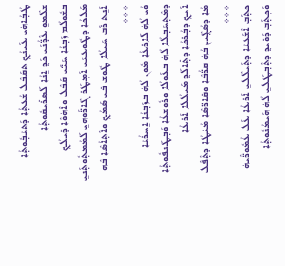ܛܳܒ݂ܳܐܗܿܝ ܥܰܝܢܳܟ݂ ܬܩܰܒܶܠ ܫܳܥܬ݂ܳܐ ܕܰܬܝܳܒ݂ܽܘܬ݂ܳܐ
ܫܠܶܡܘ̱ ܥܶܕ̈ܳܢܰܝ ܟܰܕ݂ ܐ̱ܢܳܐ ܠܰܤܪܺܝܩܽܘܬ݂ܳܐ
ܒܫܽܘܠܳܡ ܙܰܒ݂ܢܳܐ ܚܰܝ̈ܰܝ ܩܰܒܶܠ ܘܐܶܗܿܘܶܐ ܕܺܝܠܳܟ݂
ܡܰܠܟܳܐ ܕܛܽܘܥܝܰܝ ܐܰܡ݂ܛܰܪ ܓܶܐܪ̈ܰܘܗܝ̱ ܠܰܡܳܡܬ݂ܽܘܬ݂ܰܢܝ̱
ܐܰܢ̱ܬ ܪܰܒ ܚܰܝܠܳܐ ܛܽܘܫ ܒܺܝ ܤܰܡܳܟ݂ ܘܐܶܬ݂ܐܳܤܶܐ ܒܶܗ
܀܀܀
ܘܳܝ ܠܳܗܿ ܠܰܐܪܥܳܐ ܡܽܘܢ ܠܳܗܿ ܒܙܰܒ݂ܢܳܐ ܐ̱ܚܪܳܝܳܐ
ܕܡܶܬ݂ܚܰܒ݂ܠܳܐ ܠܳܗܿ ܒܥܰܘܠܳܐ ܘܪܽܘܫܥܳܐ ܘܰܒ݂ܛܰܢܦܽܘܬ݂ܳܐ
ܐܰܝܟ݂ ܕܒ݂ܳܪܟܳܐ ܕܬ݂ܺܐܠܰܕ݂ ܡܰܝܠܳܠܐ ܐܰܪܥܳܐ
ܡܳܐ ܕܤܳܓ݂ܶܝܢ ܒܳܗܿ ܩܪ̈ܳܒܶܐ ܘܩܺܐܪ̈ܤܶܐ ܡܳܝܿܛܳܐ ܕܬ݂ܶܦܶܠ
܀܀܀
ܟܬ݂ܰܒ݂ ܐܶܫܰܥܝܳܐ ܕܬ݂ܰܝܠܶܠܝ̱ ܐܰܪܥܳܐ ܥܰܠ ܥܳܡܽܘܪ̈ܶܝܗܿ
ܘܰܟ݂ܬ݂ܰܒ݂ ܕܰܘܺܝܕ݂ ܕܬ݂ܶܒ݂ܛܰܠܝ̱ ܠܳܗܿ ܗܰܝܡܳܢܽܘܬ݂ܳܐ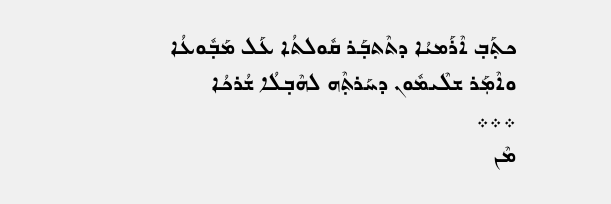ܟܬ݂ܰܒ݂ ܐܶܪܰܡܝܳܐ ܕܬܶܬܒ݂ܰܪ ܩܽܘܠܬܳܐ ܥܰܠ ܡܰܒ݂ܽܘܥܳܐ
ܘܐܶܡ݂ܰܪ ܫܠܶܝܡܽܘܢ ܕܚܰܪܬ݂ܶܗ ܠܗܶܒ݂ܠܳܐ ܫܳܪܟܳܐ
܀܀܀
ܡܶܢ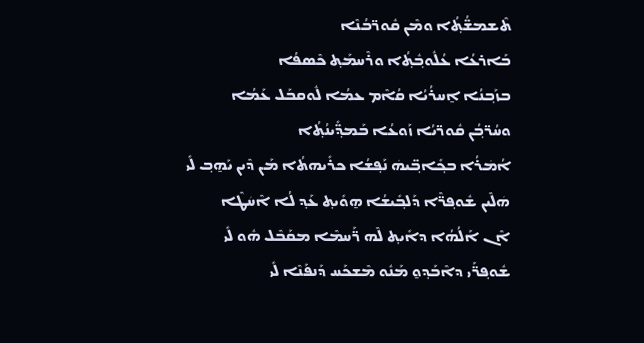ܬܶܫܡܫ̈ܳܬ݂ܳܐ ܘܡܶܢ ܩܽܘܪ̈ܒܳܢܶܐ
ܒܰܐܪܥܳܐ ܥܳܠܽܘܒ݂ܽܬ݂ܳܐ ܘܪܶܚܡܰܬ݂ ܟܶܤܦܳܐ
ܒܙܰܒ݂ܢܳܐ ܐ̱ܚܪܳܝܳܐ ܩܳܐܶܡ ܥܡܳܐ ܠܽܘܩܒܰܠ ܥܰܡܳܐ
ܘܚܳܪ̈ܒ݂ܳܢ ܩܽܘܪ̈ܝܳܐ ܙܰܘܥܳܐ ܒܰܡܕ݂̈ܺܝܢܳܬ݂ܳܐ
ܐܳܡܿܪܳܐ ܒܟ݂ܺܐܒ݂̈ܝܗܿ ܢܰܦ݂ܫܳܐ ܟܪܺܝܗܬܳܐ ܡܰܢ ܕܶܝܢ ܝܰܗ̱ܒ݂ ܠܺܝ
ܗܿܠܶܝܢ ܫܽܘܦ݂ܪ̈ܶܐ ܕܰܠܒ݂ܺܝܫܳܐ ܗ̱ܘܺܝܬ݂ ܥܰܕ݂ ܠܳܐ ܐܶܚܿܛܶܐ
ܐܶܢ ܐܰܠܳܗܳܐ ܕܐܺܝܬ݂ ܠܶܗ ܪ̈ܰܚܡܶܐ ܡܩܰܒܶܠ ܗܽܘ ܠܺܝ
ܫܽܘܦ݂ܪ̈ܰܝ ܕܐܶܒܰܕ݂ܘ̱ ܡܰܢܽܘ ܡܶܫܟܰܚ ܕܰܢܦܰܢܶܐ ܠܺܝ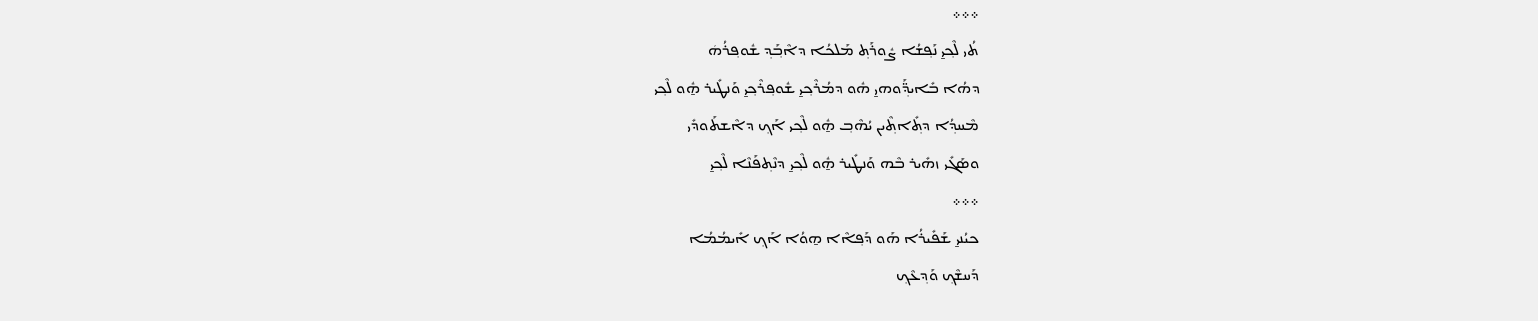܀܀܀
ܬܳܝ ܠܶܟ݂ܝ̱ ܢܰܦ݂ܫܳܐ ܨܽܘܪܰܬ݂ ܡܰܠܟܳܐ ܕܐܶܒ݂ܰܕ݂ ܫܽܘܦ݂ܪܳܗܿ
ܕܗܳܐ ܒܺܐܝܕ݂̈ܰܘܗܝ̱ ܗܽܘ ܕܡܳܪܶܟ݂ܝ̱ ܫܽܘܦ݂ܪܶܟ݂ܝ̱ ܘܰܢܛܺܝܪ ܗ̱ܽܘ ܠܶܟ݂ܝ
ܡܶܚܕ݂ܳܐ ܕܬ݂ܺܐܬ݂ܶܝܢ ܝܳܗܶܒ݂ ܗ̱ܽܘ ܠܶܟ݂ܝ ܐܰܟ݂ ܕܐܶܫܬܰܘܕܺܝ
ܘܤܰܓܺܝ ܙܗܺܝܪ ܒܶܗ ܘܰܢܛܺܝܪ ܗ̱ܽܘ ܠܶܟ݂ܝ̱ ܕܢܶܬ݂ܦܰܢܶܐ ܠܶܟ݂ܝ̱
܀܀܀
ܟܝܳܢܝ̱ ܫܰܦܺܝܪܳܐ ܗܰܘ ܕܰܦ݂ܐܶܐ ܗ̱ܘܳܐ ܐܰܟ݂ ܐܺܝܡܳܡܳܐ
ܕܰܚܫܶܟ݂ ܘܰܕ݂ܥܶܟ݂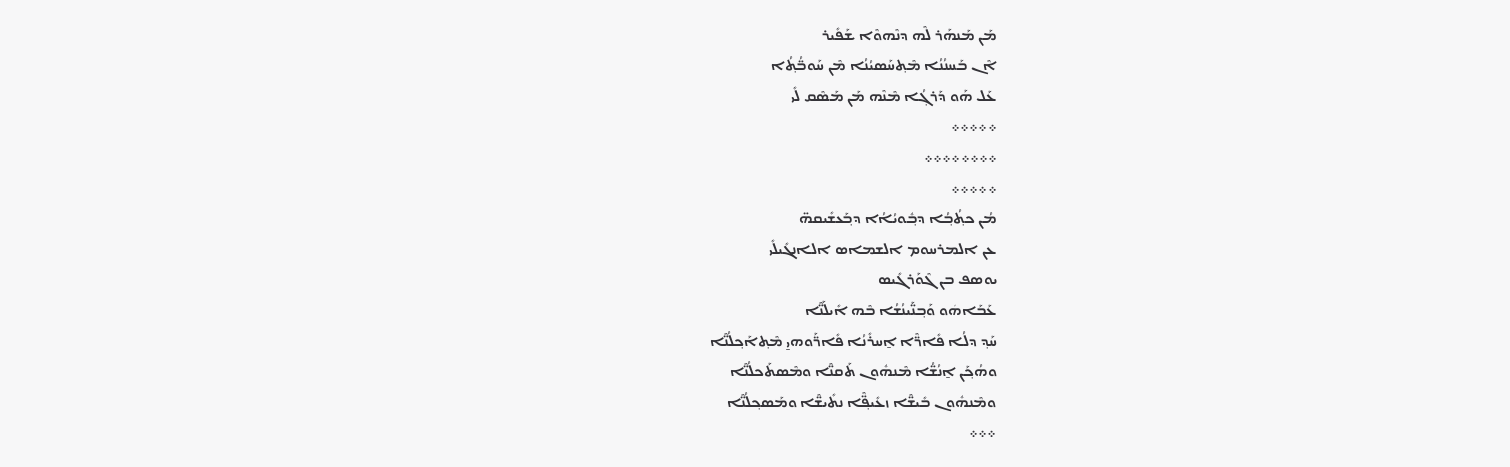ܡܰܢ ܡܰܢܗܰܪ ܠܶܗ ܕܢܶܗܘܶܐ ܫܰܦܺܝܪ
ܐܶܢ ܒܰܚܢܳܢܳܐ ܡܶܬ݂ܚܰܤܝܳܢܳܐ ܡܶܢ ܚܰܘܒ̈ܳܬ݂ܳܐ
ܥܰܠ ܗܰܘ ܕܰܪܓ݂ܳܐ ܡܶܢܶܗ ܡܰܢ ܡܰܤܶܩ ܠܺܝ
܀܀܀܀܀
܀܀܀܀܀܀܀܀
܀܀܀܀܀
ܡܳܢ ܟܬ݂ܳܒ݂ܳܐ ܕܒ݂ܽܘܝܳܐܳܐ ܕܒ݂ܰܥܫܺܝܩܗ̈
ܥܢ ܐܠܡܪܚܘܡ ܐܠܫܡܐܣ ܐܠܐܢܓܺܝܠܺܝ
ܝܘܤܦ ܒܢ ܓܶܘܰܪܓܺܝܤ
ܥܰܒܰܐܗܿܘ ܘܰܒ݂ܢ̈ܰܝܢܳܫܳܐ ܒܶܗ ܐܺܝܠܰܢ̈ܶܐ
ܚܰܕ݂ ܕܠܳܐ ܦܺܐܪ̈ܶܐ ܐ̱ܚܪܺܢܳܐ ܦܺܐܪ̈ܰܘܗܝ̱ ܡܶܬ݂ܐܰܟ݂ܠܳܢ̈ܶܐ
ܘܗܳܟ݂ܰܢ ܐ̱ܢܳܫ̈ܳܐ ܡܶܢܗܽܘܢ ܬܰܩܢ̈ܶܐ ܘܡܶܤܬܰܟܠܳܢ̈ܶܐ
ܘܡܶܢܗܽܘܢ ܒܺܝܫ̈ܶܐ ܙܥܺܝܦ݂̈ܶܐ ܢܬܺܝܫ̈ܶܐ ܘܡܰܤܟ݂ܠܳܢ̈ܶܐ
܀܀܀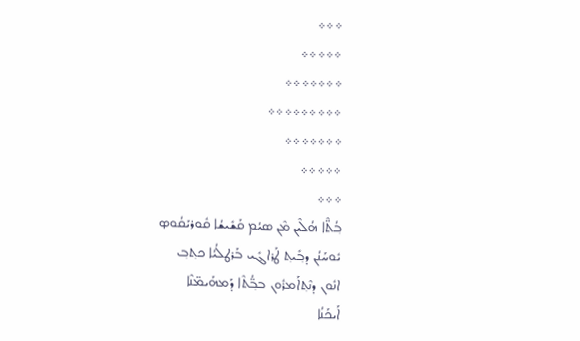܀܀܀
܀܀܀܀܀
܀܀܀܀܀܀܀
܀܀܀܀܀܀܀܀܀
܀܀܀܀܀܀܀
܀܀܀܀܀
܀܀܀
ܒ݂ܳܬ̈ܶܐ ܗܳܠܶܝܢ ܡܶܢ ܤܝܳܡ ܩܰܫܺܝܫܳܐ ܩܽܘܪܝܰܩܳܘܤ
ܝܽܘܚܰܢܳܢ ܕܒ݂ܺܝܬ݂ ܛܰܪܐܔܺܝ ܒܰܪܛܠܳܝܳܐ ܟܬ݂ܒ݂
ܐܢܽܘܢ ܕܢܶܬ݂ܐܰܡܪܽܘܢ ܒܒ݂̈ܳܬܶܐ ܕܰܡܗܰܝܡ̈ܢܶܐ
ܐܰܝܟܰܢܳܐ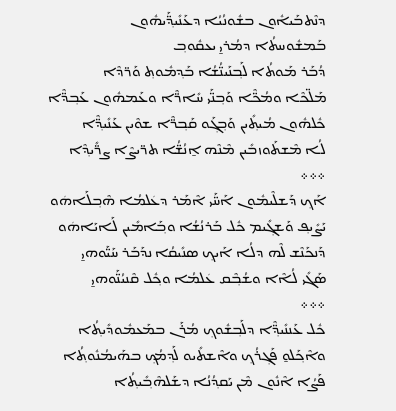ܕܢܶܬܒܰܝܐܽܘܢ ܒܫܽܘܢܳܝܳܐ ܕܥܰܢܺܝܕ݂̈ܰܝܗܽܘܢ
ܒܰܡܫܽܘܚܬܳܐ ܕܡܳܪܝ̱ ܝܥܩܽܘܒ݂
ܕܳܒܰܪ ܡܰܘܬܳܐ ܠܰܒ݂ܢܰܝܢ̈ܳܫܳܐ ܒܰܕ݂ܡܽܘܬ݂ ܘܰܪ̈ܕܶܐ
ܡܰܠ̈ܟܶܐ ܘܡܳܟ̈ܶܐ ܘܰܒ݂ܢ̈ܰܝ ܚܺܐܪ̈ܶܐ ܘܥܰܡܗܽܘܢ ܥܰܒ݂ܕ̈ܶܐ
ܟܽܠܗܽܘܢ ܡܳܝܬ݂ܺܝܢ ܘܰܒ݂ܓ݂ܰܘ ܩܰܒ݂ܪ̈ܶܐ ܫܘܶܝܢ ܥܰܢܺܝܕ݂̈ܶܐ
ܠܳܐ ܡܶܫܬܰܘܙܒܺܝܢ ܡܶܢܶܗ ܐ̱ܢܳܫ̈ܳܐ ܬܪ̈ܝܨܶܐ ܨܪ̈ܺܝܕ݂ܶܐ
܀܀܀
ܐܰܟ݂ ܕܰܫܠܶܝܡܽܘܢ ܐܰܚ̈ܰܝ ܐܶܡܰܪ ܕܥܿܠܡܳܐ ܗܶܒ݂ܠܰܐܗܿܘ
ܝܰܨܺܝܦ݂ ܘܰܫܓ݂ܺܝܡ ܟܽܠ ܒܰܪܢܳܫܳܐ ܘܒ݂ܰܐܡܺܝܢ ܠܰܐܝܰܐܗܿܘ
ܕܰܢܟܰܢܶܫ ܠܶܗ ܕܠܳܐ ܐܰܝܟ݂ ܤܢܺܝܩܳܐ ܢܕܰܒܰܪ ܚܰܝ̈ܰܘܗܝ̱
ܤܰܓܺܝ ܠܳܐܶܐ ܘܫܳܒ݂ܶܩ ܥܿܠܡܳܐ ܘܟ݂ܽܠ ܩܶܢܝܳܢ̈ܰܘܗܝ̱
܀܀܀
ܟܽܠ ܥܰܢܢܺܝܕ݂̈ܶܐ ܕܠܰܒ݂ܫܽܘܟ݂ ܡܳܪܰܢ ܒܡܰܥܡܽܘܕܺܝܬ݂ܳܐ
ܘܐܶܟ݂ܰܠܘ̱ ܦܰܓ݂ܪܳܟ݂ ܘܐܶܫܬܺܝܘ ܠܰܕ݂ܡܳܟ݂ ܒܗܰܝܡܳܢܽܘܬ݂ܳܐ
ܦܰܨܳܐ ܐܶܢܽܘܢ ܡܶܢ ܝܰܩܕ݂ܳܢܳܐ ܕܫܰܠܗܶܒ݂ܺܝܬ݂ܳܐ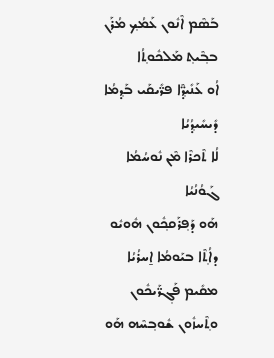ܒܰܤܶܡ ܐܶܢܽܘܢ ܥܰܡܳܟ݂ ܡܳܪܰܢ ܒܒ݂ܶܝܬ݂ ܡܰܠܟܽܘܬ݂ܳܐ
ܐܳܘ ܥܰܢܺܝܕ݂̈ܶܐ ܦܪ̈ܺܝܩܰܝ ܒܰܕ݂ܡܳܐ ܕܺܝܚܺܝܕ݂ܳܝܳܐ
ܠܳܐ ܬܶܟܪܶܐ ܡܶܢ ܢܽܘܚܳܡܳܐ ܓܰܘܳܢܳܝܳܐ
ܗܰܘ ܕܰܦ݂ܪܰܩܟ݂ܽܘܢ ܗܽܘܝܽܘ ܕܐܳܬ݂ܶܐ ܒܝܰܘܡܳܐ ܐ̱ܚܪܳܝܳܐ
ܡܩܺܝܡ ܦܰܓ݂ܪ̈ܰܝܟܽܘܢ ܘܬ݂ܶܚܙܽܘܢ ܫܽܘܒ݂ܚܶܗ ܗܰܘ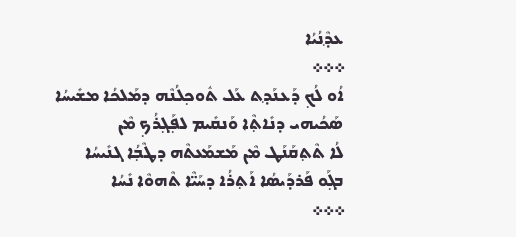ܥܕ݂ܶܢܳܝܳܐ
܀܀܀
ܐܳܘ ܠܳܟ݂ ܕܰܥܢܰܕ݂ܬ ܥܰܠ ܬܽܘܟ݂ܠܳܢܶܗ ܕܡܰܠܟܳܐ ܡܫܺܝܚܳܐ
ܤܰܟܳܝܗܝ ܕܢܺܐܬ݂ܶܐ ܘܰܢܩܺܝܡ ܠܦ݂ܰܓ݂ܪܳܟ݂ ܡܶܢ
ܠܳܐ ܬܶܬ݂ܩܰܢܰܛ ܡܶܢ ܡܰܫܡܰܥܬܶܗ ܕܛܶܒ݂ܳܐ ܓܢܺܝܚܳܐ
ܒܓ݂ܰܘ ܦܰܪܕܰܝܤܳܐ ܐܰܬ݂ܪܳܐ ܕܚܰܝ̈ܶܐ ܬܶܗܘܶܐ ܢܺܚܳܐ
܀܀܀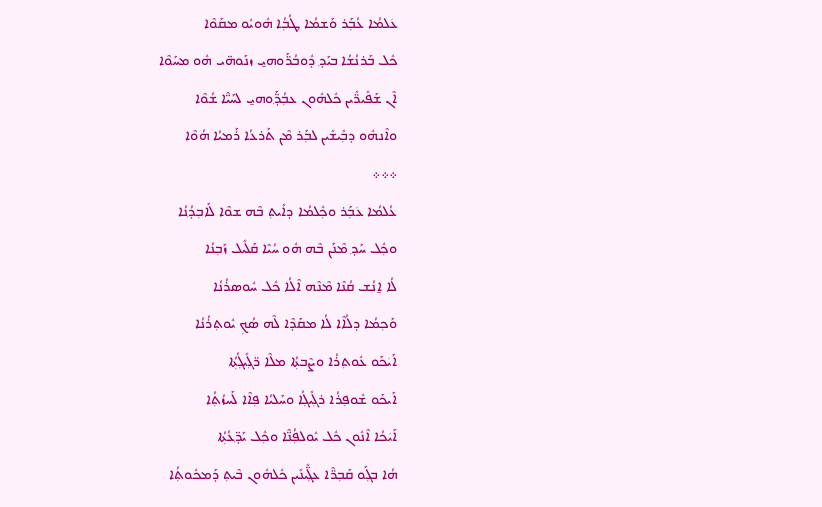ܥܿܠܡܳܐ ܥܳܒ݂ܰܪ ܘܰܫܡܳܐ ܛܳܒ݂ܳܐ ܗܽܘܝܽܘ ܡܩܰܘܶܐ
ܟܽܠ ܒܰܪܢܳܫܳܐ ܒܝܰܕ݂ ܕܽܘܒܳܪ̈ܰܘܗܝ̱ ܙܢܰܘܗ̈ܝ ܗܽܘ ܡܚܰܘܶܐ
ܐܶܢ ܫܰܦܺܝܪ̈ܺܝܢ ܟܽܠܗܽܘܢ ܥܒ݂ܳܕ݂̈ܰܘܗܝ̱ ܠܚܰܝ̈ܶܐ ܫܳܘܶܐ
ܘܐܶܢܗܽܘ ܕܒ݂ܺܝܫܺܝܢ ܠܒ݂ܰܪ ܡܶܢ ܬܰܪܥܳܐ ܪܰܡܝܳܐ ܗܳܘܶܐ
܀܀܀
ܥܳܠܡܳܐ ܥܿܒ݂ܰܪ ܘܟ݂ܽܠܡܳܐ ܕܐܺܝܬ݂ ܒܶܗ ܫܘܶܐ ܠܰܐܒ݂ܕ݂ܳܢܳܐ
ܘܟ݂ܽܠ ܚܰܕ݂ ܡܶܢܰܢ ܒܶܗ ܗܽܘ ܚܳܝܶܐ ܩܰܠܺܝܠ ܙܰܒ݂ܢܳܐ
ܠܳܐ ܐ̱ܢܳܫ ܩܳܢܶܐ ܡܶܢܶܗ ܐܶܠܳܐ ܟܽܠ ܚܽܘܤܪܳܢܳܐ
ܘܰܟ݂ܡܳܐ ܕܠܳܐܶܐ ܠܳܐ ܡܩܰܕܶܐ ܠܶܗ ܤܳܟ݂ ܝܽܘܬ݂ܪܳܢܳܐ
ܐܰܝܿܟܰܘ ܥܽܘܬ݂ܪܳܐ ܘܨܶܒܬ݂ܳܐ ܡܠܶܐ ܪ̈ܓ݂ܺܝܓ݂ܳܬ݂ܳܐ
ܐܰܝܟܰܘ ܫܽܘܦ݂ܪܳܐ ܪܓ݂ܺܝܓ݂ܳܐ ܘܚܰܠܝܳܐ ܦ݂ܐܶܐ ܠܰܚܙܳܬ݂ܳܐ
ܐܰܝܿܟܳܐ ܐܶܢܽܘܢ ܟܽܠ ܝܽܘܠܦ݂ܳܢ̈ܶܐ ܘܟ݂ܽܠ ܝܰܕ݂̈ܥܳܬ݂ܳܐ
ܗܳܐ ܒܓ݂ܰܘ ܩܰܒ݂ܪ̈ܶܐ ܥܓ݂̈ܺܝܢܺܝܢ ܟܽܠܗܽܘܢ ܒܶܝܬ݂ ܕܰܡܟܽܘܬ݂ܳܐ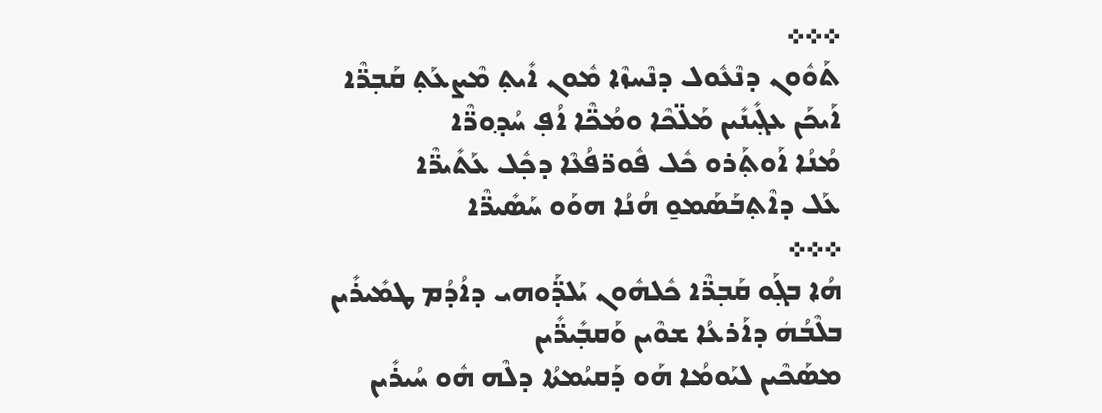܀܀܀
ܬܰܘܽܘܢ ܕܢܶܥܽܘܠ ܕܢܶܚܙܶܐ ܡܽܘܢ ܐܺܝܬ݂ ܡܶܨܥܰܬ݂ ܩܰܒ݂ܪ̈ܶܐ
ܐܰܝܟܰܢ ܥܓ݂ܺܝܢܺܝܢ ܡܰܠ̈ܟܶܐ ܘܡܳܟ̈ܶܐ ܐܳܦ݂ ܚܳܕ݂ܘܪ̈ܶܐ
ܡܳܢܳܐ ܐܰܘܬ݂ܰܪܘ ܟܽܠ ܦܽܘܪ̈ܦܳܥܶܐ ܕܟ݂ܽܠ ܥܰܬܺܝܪ̈ܶܐ
ܥܰܠ ܕܐܶܬ݂ܒܰܤܰܡܘ̱ ܗܳܢܳܐ ܗܘܰܘ ܚܰܤܺܝܪ̈ܶܐ
܀܀܀
ܗܳܐ ܒܓ݂ܰܘ ܩܰܒ݂ܪ̈ܶܐ ܟܽܠܗܽܘܢ ܝܰܠܕ̈ܰܘܗܝ ܕܐܳܕܳܡ ܛܡܺܝܪܺܝܢ
ܒܠܶܒܳܗܿ ܕܐܰܪܥܳܐ ܫܘܶܝܢ ܘܰܩܒ݂ܺܝܪ̈ܺܝܢ
ܡܤܰܟܶܝܢ ܠܝܰܘܡܳܐ ܗܰܘ ܕܰܩܝܳܡܬܳܐ ܕܠܶܗ ܗܽܘ ܚܳܝܪܺܝܢ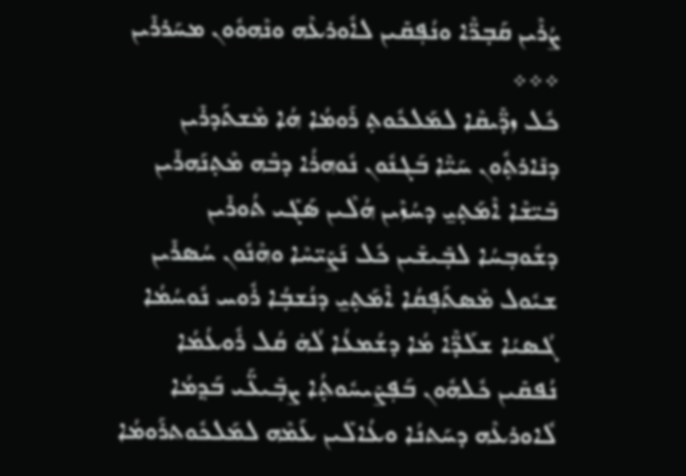ܨܳܪܶܝܢ ܩܰܒ݂ܪ̈ܶܐ ܘܢܳܦ݂ܩܺܝܢ ܠܐܽܘܪܥܶܗ ܘܢܶܗܘܽܘܢ ܡܚܰܪܪܺܝܢ
܀܀܀
ܟܽܠ ܙܕ̈ܺܝܩܶܐ ܠܡܰܠܟܽܘܬ݂ ܪܰܘܡܳܐ ܗܳܐ ܡܶܫܬܰܕܪܺܝܢ
ܕܢܺܐܪܬ݂ܽܘܢ ܚܰܝ̈ܶܐ ܒܰܓܢܽܘܢ ܢܽܘܗܪܳܐ ܕܒܶܗ ܡܶܬ݂ܢܰܗܪܺܝܢ
ܒܺܝ̈ܫܶܐ ܐܶܡܰܬ݂ܝ̱ ܕܚܳܙܶܝܢ ܗܳܠܶܝܢ ܤܰܓܺܝ ܬܳܘܪܺܝܢ
ܕܫܽܘܒ݂ܚܳܐ ܠܒ݂ܺܝܫܺܝܢ ܟܽܠ ܢܰܨܺܝ̈ܚܶܐ ܘܗܶܢܽܘܢ ܚܳܤܪܺܝܢ
ܫܝܽܘܠ ܡܶܤܬܰܦ݂ܩܳܐ ܐܶܡܰܬ݂ܝ̱ ܕܢܳܫܒ݂ܳܐ ܪܽܘܚ ܢܽܘܚܳܡܳܐ
ܓܳܤܝܳܐ ܫܠܰܕ̈ܶܐ ܡܳܐ ܕܫܳܡܥܳܐ ܠܳܗܿ ܩܳܠ ܪܽܘܥܳܡܳܐ
ܢܳܦܩܺܝܢ ܟܽܠܗܽܘܢ ܒܰܦ݂ܨܺܝܚܽܘܬ݂ܳܐ ܨܒ݂ܺܝܥ̈ܰܝ ܒܰܕ݂ܡܳܐ
ܠܽܐܘܪܥܶܗ ܕܚܰܬܢܳܐ ܘܥܳܐܠܺܝܢ ܥܰܡܶܗ ܠܡܰܠܟܽܘܬܪܰܘܡܳܐ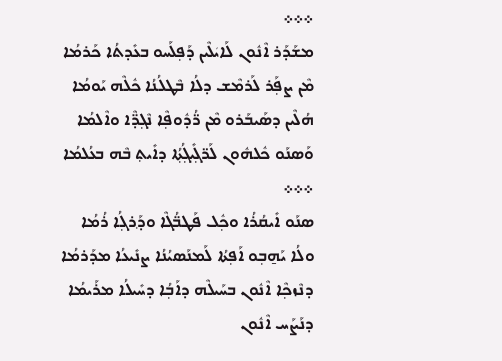܀܀܀
ܡܫܰܕܰܪ ܐܶܢܽܘܢ ܠܰܐܝܿܠܶܝܢ ܕܰܦ݂ܠܰܚܘ ܒܥܺܕܬܳܐ ܟܰܪܡܳܐ
ܡܶܢ ܨܦ݂ܰܪ ܠܰܪܡܶܫ ܕܠܳܐ ܒܶܛܠܳܢܳܐ ܟܽܠܶܗ ܝܰܘܡܳܐ
ܗܳܠܶܝܢ ܕܤܰܝܒܰܪܘ ܡܶܢ ܪ̈ܳܕܽܘܦ݂ܶܐ ܢܶܓ݂ܕ̈ܶܐ ܘܐܶܠܡܳܐ
ܘܰܤܢܰܘ ܟܽܠܗܽܘܢ ܠܰܪ̈ܓ݂ܺܝܓ݂ܳܬ݂ܳܐ ܕܐܺܝܬ݂ ܒܶܗ ܒܥܳܠܡܳܐ
܀܀܀
ܤܢܰܘ ܐܺܝܩܳܪܳܐ ܘܟ݂ܽܠ ܦܰܛܒ̈ܳܓܶܐ ܘܕ݂ܰܪܓ݂ܳܐ ܪܳܡܳܐ
ܘܠܳܐ ܝܰܗ̱ܒ݂ܘ ܐܰܦ݂ܬܳܐ ܠܰܡܢܰܤܝܳܢܳܐ ܨܢܺܝܥܳܐ ܡܕܰܪܡܳܐ
ܕܢܶܙܟ݂ܶܐ ܐܶܢܽܘܢ ܒܚܰܝܠܶܗ ܕܐܰܒ݂ܳܐ ܕܚܺܝܠܳܐ ܡܪܰܝܡܳܐ
ܕܢܰܨܰܚ ܐܶܢܽܘܢ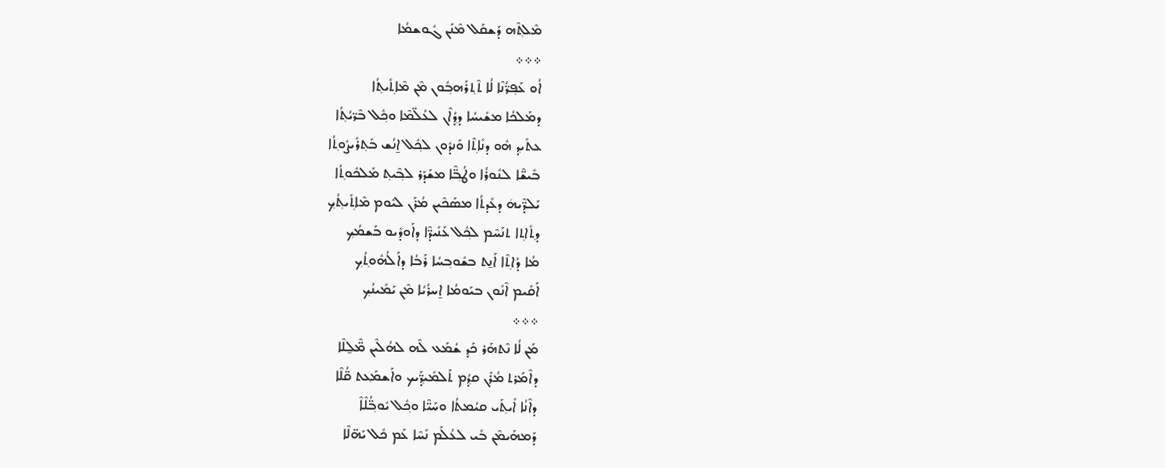ܡܶܠܬ݂ܶܗ ܕܰܫܩܰܠ ܡܶܢܰܢ ܓܽܘܫܡܳܐ
܀܀܀
ܐܳܘ ܥܰܦ݂ܪ̈ܳܢܶܐ ܠܳܐ ܬܶܬ݂ܪܰܗܒ݂ܽܘܢ ܡܶܢ ܡܶܐܬ݂ܺܝܬ݂ܳܐ
ܕܡܰܠܟܳܐ ܡܫܺܝܚܳܐ ܕܕ݂ܳܐܶܢ ܠܥܳܠ̈ܡܶܐ ܘܟ݂ܽܠ ܒܶܪ̈ܝܳܬ݂ܳܐ
ܥܬܺܝܕ݂ ܗܽܘ ܕܢܺܐܬ݂ܶܐ ܘܰܢܕܽܘܢ ܠܟ݂ܽܠ ܐ̱ܢܳܫ ܒܰܬ݂ܪܺܝܨܽܘܬ݂ܳܐ
ܒܺܝܫ̈ܶܐ ܠܢܽܘܪܳܐ ܘܛܳܒ݂̈ܶܐ ܡܫܰܕܰܪ ܠܒ݂ܶܝܬ݂ ܡܰܠܟܽܘܬ݂ܳܐ
ܝܰܠܕ̈ܶܝܗܿ ܕܥܺܕܬܳܐ ܡܤܰܟܶܝܢ ܡܳܪܰܢ ܠܝܽܘܡ ܡܶܐܬ݂ܺܝܬ݂ܳܟ݂
ܕܬ݂ܺܐܬ݂ܐ ܬܢܰܚܶܡ ܠܟ݂ܽܠ ܥܰܢܺܝܕ̈ܶܐ ܕܐܰܘܕܺܝܘ ܒܰܫܡܳܟ݂
ܡܳܐ ܕܳܐܬ݂ܶܐ ܐܰܢ̱ܬ ܒܫܽܘܒ݂ܚܳܐ ܪܰܒܳܐ ܕܐܰܠܳܗܽܘܬ݂ܳܟ݂
ܐܰܩܺܝܡ ܐܶܢܽܘܢ ܒܝܰܘܡܳܐ ܐ̱ܚܪܳܝܳܐ ܡܶܢ ܝܰܡܺܝܢܳܟ݂
܀܀܀
ܡܰܢ ܠܳܐ ܢܶܬܗܰܪ ܟܰܕ݂ ܫܳܡܰܥ ܠܶܗ ܠܗܳܠܶܝܢ ܡ̈ܶܠ̱ܠܶܐ
ܕܐܶܡܰܪܬ ܡܳܪܰܢ ܩܕ݂ܳܡ ܬܰܠܡܺܝܕ݂̈ܰܝܟ ܘܐܰܫܡ݂ܰܥܬ ܩ̈ܳܠܶܐ
ܕܐܶܢܳܐ ܐܺܝܬ݂ܰܝ ܩܝܳܡܬܳܐ ܘܚܰܝ̈ܶܐ ܘܟ݂ܽܠ ܝܽܘܒ݂̈ܳܠܶܐܶ
ܕܰܡܗܰܝܡܶܢ ܒܺܝ ܠܥܳܠܰܡ ܢܺܚܶܐ ܥܰܡ ܟܽܠ ܝܰܗ̈ܠܶܐ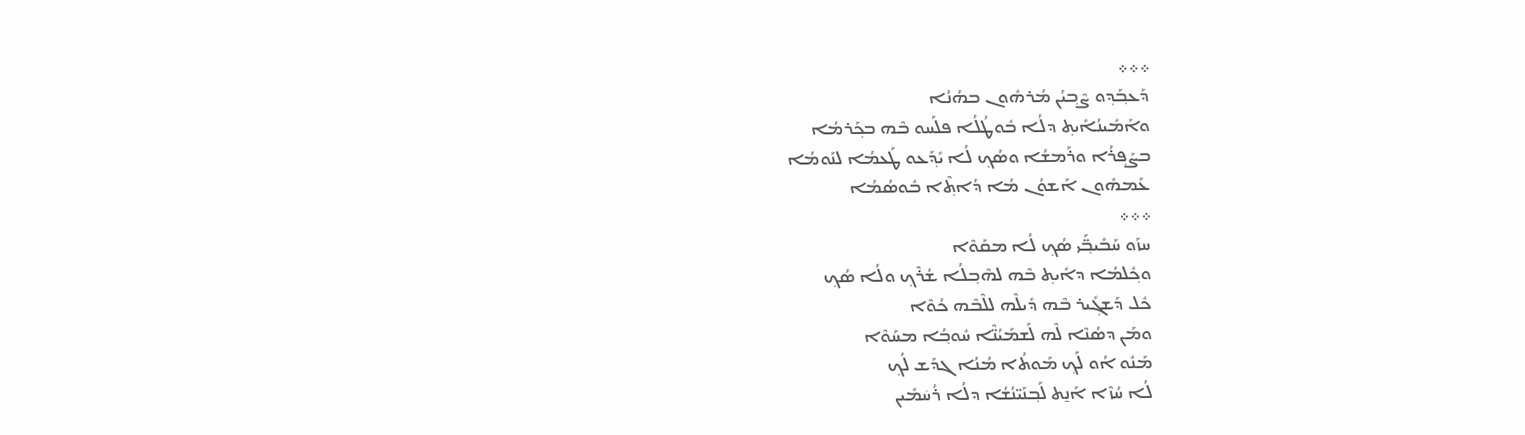܀܀܀
ܕܰܥܒ݂ܰܕ݂ܘ ܨܶܒ݂ܝܳܢ ܡܳܪܗܽܘܢ ܒܗܳܢܳܐ
ܘܐܰܡܺܝܢܳܐܺܝܬ݂ ܕܠܳܐ ܒܽܘܛܳܠܳܐ ܦܠܰܚܘ ܒܶܗ ܒܟ݂ܰܪܡܳܐ
ܒܨܰܦ݂ܪܳܐ ܘܪܰܡܫܳܐ ܘܤܳܟ݂ ܠܳܐ ܝܺܕ݂ܰܥܘ ܛܰܥܡܳܐ ܠܢܰܘܡܳܐ
ܥܰܡܗܽܘܢ ܐܰܫܘܳܢ ܡܳܐ ܕܳܐܬ݂ܶܐ ܒܽܘܤܳܡܳܐ
܀܀܀
ܚܙܰܘ ܚܰܒܺܝܒ݂̈ܰܝ ܤܳܟ݂ ܠܳܐ ܡܩܰܘܶܐ
ܘܟ݂ܽܠܡܳܐ ܕܐܺܝܬ݂ ܒܶܗ ܠܗܶܒ݂ܠܳܐ ܫܳܪܶܟ݂ ܘܠܳܐ ܤܳܟ݂
ܟܽܠ ܕܰܫܓ݂ܺܝܪ ܒܶܗ ܕܺܝܠܶܗ ܠܠܶܒܶܗ ܟܳܘܶܐ
ܘܡܰܢ ܕܤܳܢܶܐ ܠܶܗ ܠܰܫܡܰܝܳܢ̈ܶܐ ܚܽܘܒ݂ܳܐ ܡܚܰܘܶܐ
ܡܰܢܽܘ ܐܳܘ ܠܰܟ݂ ܡܰܘܬܳܐ ܡܳܢܳܐ ܓܕܰܫ ܠܳܟ݂
ܠܳܐ ܚܳܙܶܐ ܐܰܢ̱ܬ ܠܰܒ݂ܢܰܝ̈ܢܳܫܳܐ ܕܠܳܐ ܪܳܚܿܡܺܝܢ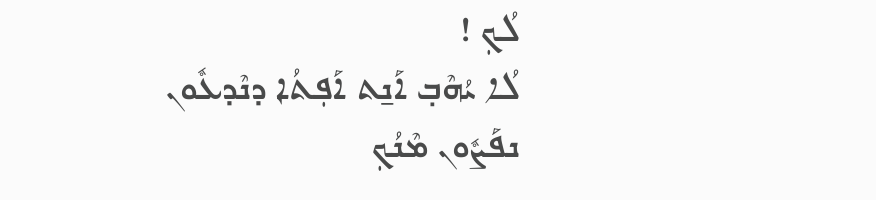ܠܳܟ݂ !
ܠܳܐ ܝܳܗܶܒ݂ ܐܰܢ̱ܬ ܐܰܦ݂ܬܳܐ ܕܢܶܕܥܽܘܢ ܢܦܰܨܽܘܢ ܡܶܢܳܟ݂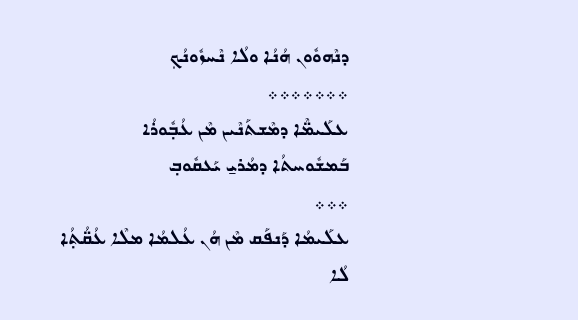ܕܢܶܗܘܽܘܢ ܗܳܢܳܐ ܘܠܳܐ ܢܶܚܙܽܘܢܳܟ݂
܀܀܀܀܀܀܀
ܥܠܰܝܡ̈ܶܐ ܕܡܶܫܬܰܢܶܝܢ ܡܶܢ ܥܳܒ݂ܽܘܪܳܐ
ܒܰܡܫܽܘܚܬܳܐ ܕܡܳܪܝ̱ ܝܰܥܩܽܘܒ݂
܀܀܀
ܥܠܰܝܡܳܐ ܕܰܢܦܰܩ ܡܶܢ ܗܳܢ ܥܳܠܡܳܐ ܡܠܶܐ ܥܳܩ̈ܳܬ݂ܳܐ
ܠܳܐ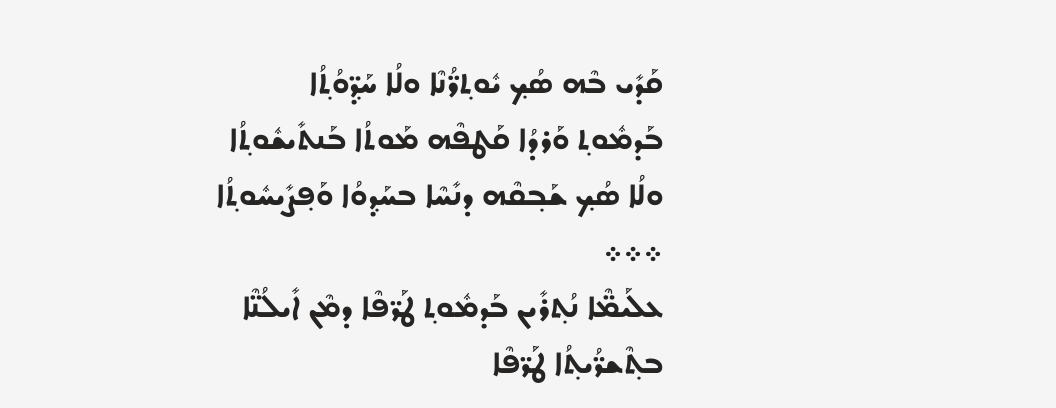ܩܰܕܺܝ ܒܶܗ ܤܳܟ݂ ܝܽܘܬ݂ܪ̈ܳܢܶܐ ܘܠܳܐ ܚܰܕ݂̈ܘܳܬ݂ܳܐ
ܒܰܕܡܽܘܬ݂ ܘܰܪܕܳܐ ܩܰܛܦܶܗ ܡܰܘܬܳܐ ܒܰܢܬܺܝܫܽܘܬ݂ܳܐ
ܘܠܳܐ ܤܳܟ݂ ܫܰܒ݂ܩܶܗ ܕܢܺܚܶܐ ܒܚܰܕ݂ܘܳܐ ܘܰܦ݂ܨܺܝܚܽܘܬ݂ܳܐ
܀܀܀
ܥܠܰܝܡ̈ܶܐ ܢܳܬ݂ܪܺܝܢ ܒܰܕܡܽܘܬ݂ ܛܰܪ̈ܦܶܐ ܕܡܶܢ ܐܺܝܠܳܢ̈ܶܐ
ܒܬ݂ܶܫܪ̈ܳܝܬ݂ܳܐ ܛܰܪ̈ܦܶܐ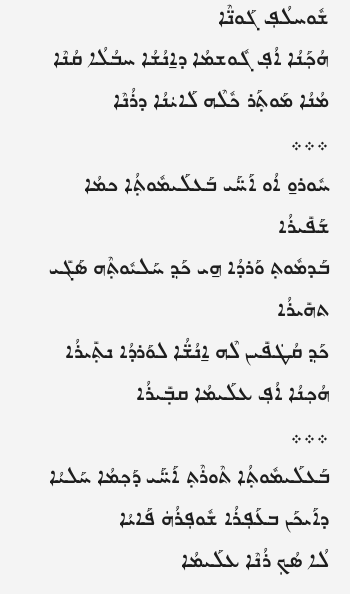ܫܽܘܚܠܳܦ݂ ܓܰܘܢ̈ܶܐ
ܗܳܟ݂ܰܢܳܐ ܐܳܦ݂ ܓܽܘܫܡܳܐ ܕܐ̱ܢܳܫܳܐ ܚܒܳܠܳܐ ܩܳܢܶܐ
ܡܳܢܳܐ ܡܰܘܬ݂ܰܪ ܟܽܠܶܗ ܠܰܐܝܿܢܳܐ ܕܪܳܢܶܐ
܀܀܀
ܚܽܘܪܘ̱ ܐܳܘ ܐܰܚ̈ܰܝ ܒܰܥܠܰܝܡܽܘܬ݂ܳܐ ܟܡܳܐ ܫܰܦܺܝܪܳܐ
ܒܰܕܡܽܘܬ݂ ܘܰܪܕܳܐ ܗ̱ܝ ܟܰܕ݂ ܚܰܠܝܽܘܬ݂ܶܗ ܤܰܓܺܝ ܬܗܺܝܪܳܐ
ܟܰܕ݂ ܩܳܛܿܦܺܝܢ ܠܶܗ ܐ̱ܢܳܫ̈ܳܐ ܠܘܰܪܕܳܐ ܢܬ݂ܺܝܪܳܐ
ܗܳܟ݂ܢܳܐ ܐܳܦ݂ ܥܠܰܝܡܳܐ ܩܒ݂ܺܝܪܳܐ
܀܀܀
ܒܰܥܠܰܝܡܽܘܬ݂ܳܐ ܬܶܘܪܶܬ݂ ܐܰܚ̈ܰܝ ܕܰܟ݂ܡܳܐ ܚܰܠܝܳܐ
ܕܐܰܝܟܰܢ ܒܥܰܦ݂ܪܳܐ ܫܽܘܦ݂ܪܳܗܿ ܦܰܐܝܳܐ
ܠܳܐ ܤܳܟ݂ ܪܳܢܶܐ ܥܠܰܝܡܳܐ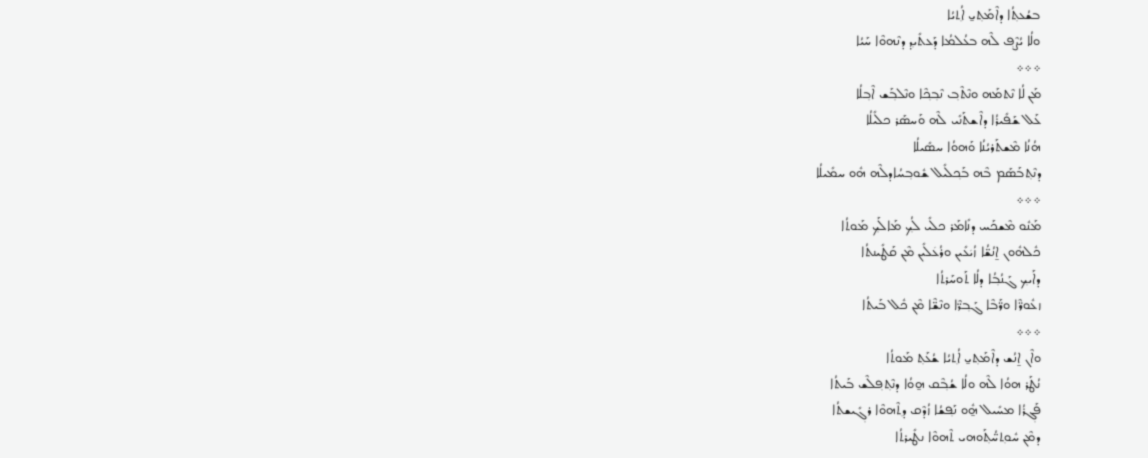ܒܫܳܥܬ݂ܳܐ ܕܐܶܡܰܬ݂ܝ̱ ܐܳܬ݂ܝܳܐ
ܘܠܳܐ ܝܳܨܶܦ݂ ܠܶܗ ܒܥܳܠܡܳܐ ܕܰܥܬܺܝܕ݂ ܕܢܶܗܘܶܐ ܚܰܝܳܐ
܀܀܀
ܡܰܢ ܠܳܐ ܢܶܬܡܰܗ ܘܢܶܬܶܒ݂ ܢܶܒ݂ܟ݂ܶܐ ܘܢܶܠܒ݂ܰܫ ܐܶܒ݂ܠܳܐ
ܥܰܠ ܫܰܦܺܝܪܳܐ ܕܐܶܫܬܰܢܺܝ ܠܶܗ ܘܰܚܤܰܪ ܟܠܺܝܠܳܐ
ܗܳܢܳܐ ܡܶܫܬܰܪܝܳܢܳܐ ܘܰܗܘܳܐ ܚܤܺܝܠܳܐ
ܕܢܶܬ݂ܒܰܤܰܡ ܒܶܗ ܒܰܟ݂ܠܺܝܠ ܫܽܘܒ݂ܚܳܐܕܠܶܗ ܗܽܘ ܚܡܺܝܠܳܐ
܀܀܀
ܡܰܢܽܘ ܡܶܫܟܰܚ ܕܢܺܐܡܰܪ ܟܠܺܝ ܠܳܟ݂ ܡܰܐܠܰܟ݂ ܡܰܘܬܳܐ
ܟܽܠܗܽܘܢ ܐ̱ܢܳܫ̈ܳܐ ܙܳܝܿܥܺܝܢ ܘܪܳܥܿܠܺܝܢ ܡܶܢ ܩܰܛܺܝܢܬܳܐ
ܕܐܰܝܟ݂ ܓܰܢܳܒ݂ܳܐ ܕܠܳܐ ܬܰܘܚܰܪܬܳܐ
ܙܥܽܘܪ̈ܶܐ ܘܪ̈ܰܒܶܐ ܓܰܒ݂ܪ̈ܶܐ ܘܢܶܫ̈ܶܐ ܡܶܢ ܟܽܠ ܒܰܝܬܳܐ
܀܀܀
ܘܐܶܢ ܐ̱ܢܳܫ ܕܐܶܡܰܬ݂ܝ̱ ܐܳܬ݂ܝܳܐ ܫܳܥܰܬ݂ ܡܰܘܬܳܐ
ܢܳܛܰܪ ܗܘܳܐ ܠܶܗ ܘܠܳܐ ܫܳܒ݂ܶܩ ܗ̱ܘܳܐ ܕܢܶܬ݂ܦ݂ܠܶܫ ܒܰܝܬܳܐ
ܦܰܓ݂ܪܳܐ ܡܚܺܝܠ ܗ̱ܽܘ ܢܰܦ݂ܫܳܐ ܙܳܕܶܩ ܕܬ݂ܶܗܘܶܐ ܪܓ݂ܺܝܫܬܳܐ
ܕܡܶܢ ܚܽܘܬ݂ܚ̈ܳܬ݂ܰܘܗܝ ܬܶܗܘܶܐ ܢܛܺܝܪܬܳܐ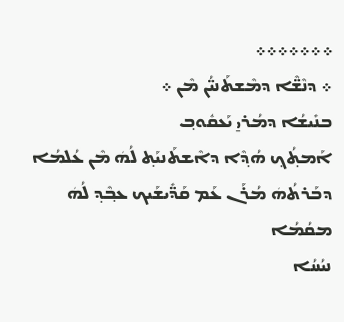܀܀܀܀܀܀܀
܀ ܕܢܶܫ̈ܶܐ ܕܡܶܫܬܰܢܝ̈ܳܢ ܡܶܢ ܀
ܒܢܺܝܫܳܐ ܕܡܳܪܝ̱ ܝܰܥܩܽܘܒ݂
ܐܰܡܬ݂ܳܟ݂ ܗܳܕ݂ܶܐ ܕܐܶܫܬܰܢܝܰܬ݂ ܠܳܗܿ ܡܶܢ ܥܳܠܡܳܐ
ܕܒܰܪܬܳܗܿ ܡܳܪܰܢ ܥܰܡ ܩܰܕ̈ܺܝܫܰܝܟ ܥܒ݂ܶܕ݂ ܠܳܗܿ ܡܩܳܡܳܐ
ܢܝܳܚܳܐ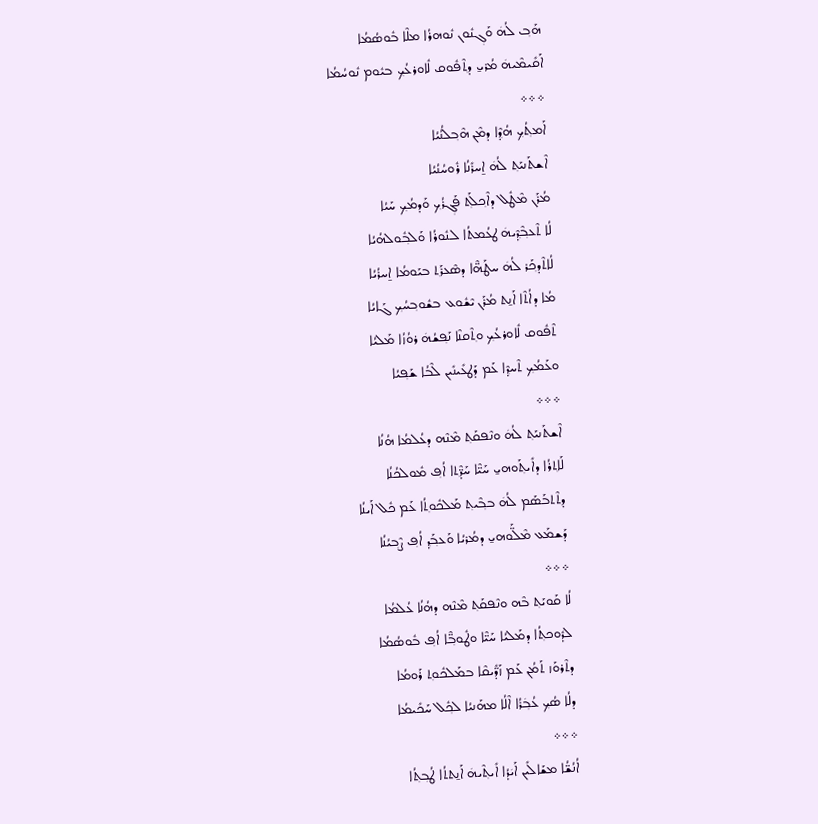ܗܰܒ݂ ܠܳܗܿ ܘܰܓ݂ܢܽܘܢ ܢܽܘܗܪܳܐ ܡܠܶܐ ܒܽܘܤܳܡܳܐ
ܐܰܩܺܝܡܶܝܗܿ ܡܳܪܝ̱ ܕܬ݂ܶܦܽܘܩ ܠܽܐܘܪܥܳܟ݂ ܒܝܽܘܡ ܢܽܘܚܳܡܳܐ
܀܀܀
ܐܰܡܬ݂ܳܟ݂ ܗܳܕ݂ܶܐ ܕܡܶܢ ܗܶܒ݂ܠܳܢܳܝܳܐ
ܐܶܫܬܰܢܝܰܬ݂ ܠܳܗܿ ܐ̱ܚܪܺܢܳܐ ܪܽܘܚܳܢܳܝܳܐ
ܡܳܪܰܢ ܡܶܛܽܠ ܕܐܶܟ݂ܠܰܬ݂ ܦܰܓ݂ܪܳܟ݂ ܘܰܕܡܳܟ݂ ܚܰܝܳܐ
ܠܳܐ ܬܶܥܒ݂ܶܕ݂ܶܝܗܿ ܛܥܳܡܬܳܐ ܠܢܽܘܪܳܐ ܘܰܠܒ݂ܽܘܠܗܳܝܳܐ
ܠܳܐܬܶܕܟ݂ܰܪ ܠܳܗܿ ܚܛܰܗ̈ܶܐ ܕܤܶܥܪܰܬ݂ ܒܝܰܘܡܳܐ ܐ̱ܚܪܳܝܳܐ
ܡܳܐ ܕܐܳܬܶܐ ܐܰܢ̱ܬ ܡܳܪܰܢ ܝܶܫܽܘܥ ܒܫܽܘܒ݂ܚܳܟ݂ ܓܰܐܝܳܐ
ܬܶܦܽܘܩ ܠܽܐܘܪܥܳܟ݂ ܘܬ݂ܶܩܢܶܐ ܢܰܦ݂ܫܳܗܿ ܪܘܳܙܳܐ ܡܰܠܝܳܐ
ܘܥܰܡܳܟ݂ ܬܶܚܕ݂ܶܐ ܥܰܡ ܕܰܛܥܺܝܢܺܝܢ ܠܶܒܳܐ ܫܰܦ݂ܝܳܐ
܀܀܀
ܐܶܫܬܰܢܝܰܬ݂ ܠܳܗܿ ܘܢܶܦܩܰܬ݂ ܡܶܢܶܗ ܕܥܳܠܡܳܐ ܗܳܢܳܐ
ܠܰܐܬ݂ܪܳܐ ܕܐܺܝܬ݂ܰܘܗܝ̱ ܚܰܝ̈ܶܐ ܚܰܕ̈ܶܬ݂ܐ ܐܳܦ݂ ܡܽܘܠܟܳܢܳܐ
ܕܬ݂ܶܬܒܰܤܰܡ ܠܳܗܿ ܒܒ݂ܶܝܬ݂ ܡܰܠܟܽܘܬ݂ܳܐ ܥܰܡ ܟܽܠ ܐܰܝܢܳܐ
ܕܰܫܡܰܥ ܡܶܠ̈ܰܘܗܝ̱ ܕܡܳܪܝܳܐ ܘܰܥܒ݂ܰܕ݂ ܐܳܦ݂ ܨܶܒ݂ܝܳܢܳܐ
܀܀܀
ܠܳܐ ܩܰܘܝܰܬ݂ ܒܶܗ ܘܢܶܦܩܰܬ݂ ܡܶܢܶܗ ܕܗܳܢܳܐ ܥܳܠܡܳܐ
ܠܕܽܘܟܬ݂ܳܐ ܕܡܰܠܝܳܐ ܚܰܝ̈ܶܐ ܘܛܽܘܒ݂̈ܶܐ ܐܳܦ݂ ܒܽܘܤܳܡܳܐ
ܕܬܶܪܘܰܙ ܬܰܡܳܢ ܥܰܡ ܙܰܕ̈ܺܝܩܶܐ ܒܡܰܠܟܽܘܬ݂ ܪܰܘܡܳܐ
ܕܠܳܐ ܤܳܟ݂ ܥܳܒ݂ܿܪܳܐ ܐܶܠܳܐ ܡܗܰܢܝܳܐ ܠܟ݂ܽܠ ܚܰܟܺܝܡܳܐ
܀܀܀
ܐܳܢܳܫ̈ܳܐ ܡܫܰܐܠܺܝܢ ܐܰܝܿܕܳܐ ܐܺܝܬ݂ܶܝܗܿ ܐܰܢ̱ܬܬܳܐ ܛܳܒ݂ܬ݂ܳܐ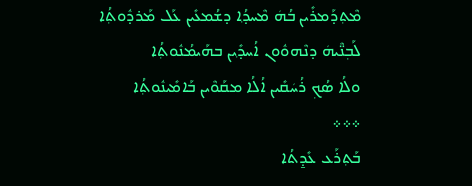ܡܶܬ݂ܕܰܡܪܺܝܢ ܒܳܗܿ ܡܶܚܕ݂ܳܐ ܕܫܳܡܥܺܝܢ ܥܰܠ ܡܰܪܕܽܘܬ݂ܳܐ
ܠܰܒ݂ܢ̈ܶܝܗܿ ܕܢܶܗܘܽܘܢ ܐܳܚܕ݂ܺܝܢ ܒܗܰܝܡܳܢܽܘܬ݂ܳܐ
ܘܠܳܐ ܤܳܟ݂ ܪܳܚܿܩܺܝܢ ܐܳܠܳܐ ܡܩܰܘܶܝܢ ܒܰܐܡܺܝܢܽܘܬ݂ܳܐ
܀܀܀
ܒܰܬ݂ܪܰܥ ܥܺܕ̱ܬܳܐ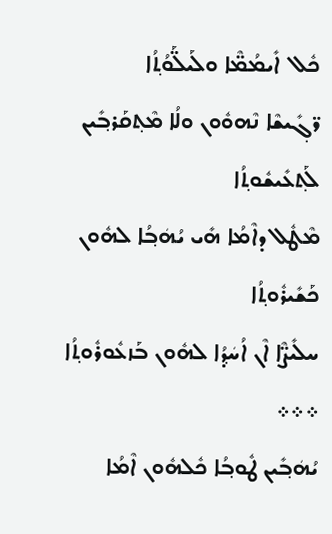ܟܽܠ  ܐܺܝܡܳܡ̈ܶܐ ܘܠܰܝܠ̈ܰܘܳܬ݂ܳܐ
ܪ̈ܓ݂ܺܝܫܶܐ ܢܶܗܘܽܘܢ ܘܠܳܐ ܡܶܬ݂ܩܰܪܒ݂ܺܝܢ ܠܰܬ݂ܥܺܝܫܽܘܬ݂ܳܐ
ܡܶܛܽܠ ܕܐܶܡܳܐ ܗܺܝ ܝܳܗܿܒ݂ܳܐ ܠܗܽܘܢ ܟܰܫܺܝܪܽܘܬ݂ܳܐ
ܚܠܺܝܨ̈ܶܐ ܐܶܢ ܐܳܚܿܕ݂ܳܐ ܠܗܽܘܢ ܒܰܙܥܽܘܪܽܘܬ݂ܳܐ
܀܀܀
ܝܳܗܿܒ݂ܺܝܢ ܛܽܘܒ݂ܳܐ ܟܽܠܗܽܘܢ ܐܶܡܳܐ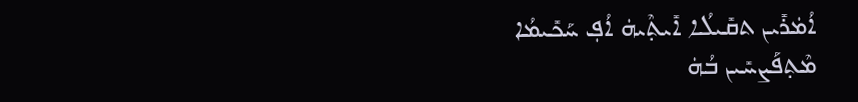ܐܳܡܿܪܺܝܢ ܬܩܺܝܠܳܐ ܐܺܝܬ݂ܶܝܗܿ ܐܳܦ݂ ܚܰܟܺܝܡܳܐ
ܡܶܬ݂ܦܰܨܚܺܝܢ ܒܳܗܿ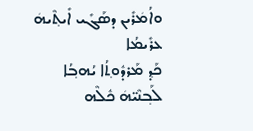ܘܐܳܡܿܪܺܝܢ ܕܤܰܓܺܝ ܐܺܝܬ݂ܶܝܗܿ ܥܪܺܝܡܳܐ
ܟܰܕ݂ ܡܰܪܕܽܘܬ݂ܳܐ ܝܳܗܒ݂ܳܐ ܠܰܒ݂ܢܶܝ̈ܗܿ ܟܽܠܶܗ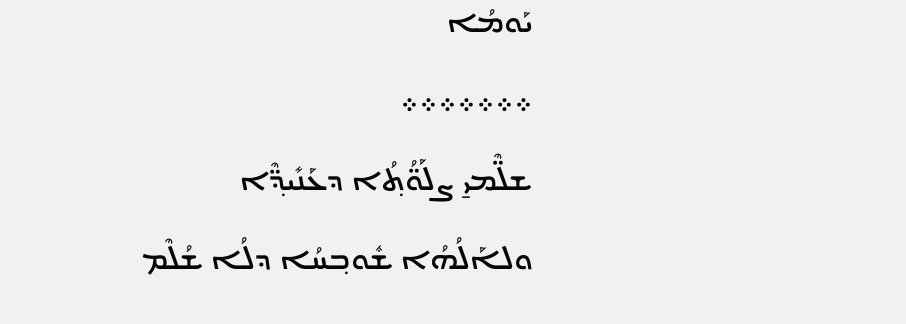ܝܰܘܡܳܐ
܀܀܀܀܀܀܀
ܫܠ̈ܶܡܝ̱ ܨܠܰܘ̈ܳܬ݂ܳܐ ܕܥܰܢܺܝܕ݂̈ܶܐ
ܘܠܐܰܠܳܗܳܐ ܫܽܘܒ݂ܚܳܐ ܕܠܳܐ ܫܳܠܶܡ